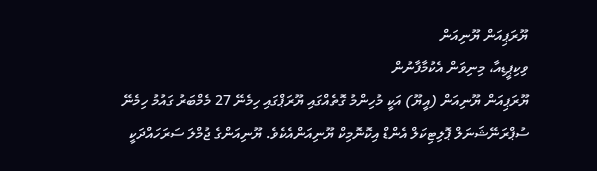ޔޫރަޕިއަން ޔޫނިއަން
ވިކިޕީޑިއާ، މިނިވަން އެކުމާފާނުން
ޔޫރަޕިއަން ޔޫނިއަން (އީޔޫ) އަކީ މުހިންމު ގޮތެއްގައި ޔޫރަޕްގައި ހިމެނޭ 27 މެމްބަރު ގައުމު ހިމެނޭ ސުޕްރަނޭޝަނަލް ޕޮލިޓިކަލް އެންޑް އިކޮނޮމިކް ޔޫނިއަންއެކެވެ. ޔޫނިއަންގެ ޖުމްލަ ސަރަހައްދަކީ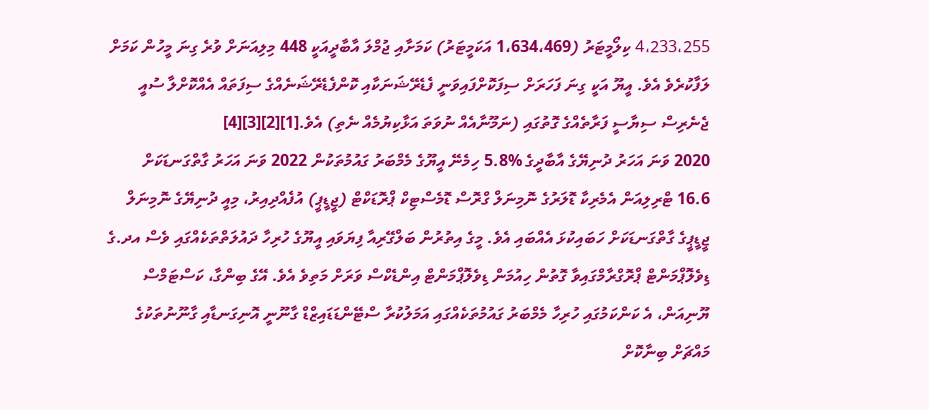4،233،255 ކިލޯމީޓަރު (1،634،469 އަކަމީޓަރު) ކަމަށާއި ޖުމްލަ އާބާދީއަކީ 448 މިލިއަނަށް ވުރެ ގިނަ މީހުން ކަމަށް ލަފާކުރެވެ އެވެ. އީޔޫ އަކީ ގިނަ ފަހަރަށް ސިފަކޮށްފައިވަނީ ފެޑެރޭޝަނަކާއި ކޮންފެޑެރޭޝަނެއްގެ ސިފަތައް އެއްކޮށްލާ ސުއީ ޖެނެރިސް ސިޔާސީ ފަރާތެއްގެ ގޮތުގައި (ނަމޫނާއެއް ނުވަތަ އަޅާކިޔުމެއް ނެތި) އެވެ.[1][2][3][4]
2020 ވަނަ އަހަރު ދުނިޔޭގެ އާބާދީގެ %5.8 ހިމެނޭ އީޔޫގެ މެމްބަރު ގައުމުތަކުން 2022 ވަނަ އަހަރު ގާތްގަނޑަކަށް 16.6 ޓްރިލިއަން އެމެރިކާ ޑޮލަރުގެ ނޮމިނަލް ގްރޮސް ޑޮމެސްޓިކް ޕްރޮޑަކްޓް (ޖީޑީޕީ) އުފެއްދިއިރު، މިއީ ދުނިޔޭގެ ނޮމިނަލް ޖީޑީޕީގެ ގާތްގަނޑަކަށް ހަބައިކުޅަ އެއްބައި އެވެ. މީގެ އިތުރުން ބަލްގޭރިއާ ފިޔަވައި އީޔޫގެ ހުރިހާ ދައުލަތްތަކެއްގައި ވެސް އދ.ގެ ޑިވެލޮޕްމަންޓް ޕްރޮގްރާމްގައިވާ ގޮތުން ހިއުމަން ޑިވެލޮޕްމަންޓް އިންޑެކްސް ވަރަށް މަތިވެ އެވެ. އޭގެ ބިންގާ، ކަސްޓަމްސް ޔޫނިއަން، އެ ކަންކަމުގައި ހުރިހާ މެމްބަރު ގައުމުތަކެއްގައި އަމަލުކުރާ ސްޓޭންޑަޑައިޒްޑް ގާނޫނީ އޮނިގަނޑާއި ގާނޫނުތަކުގެ މައްޗަށް ބިނާކޮށް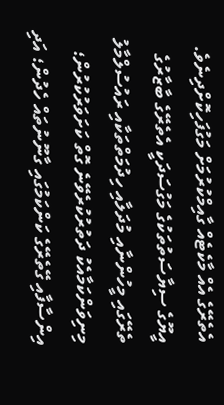އެތެރޭގެ އެއް މާކެޓެއް ގާއިމްކުރުމަށް މަގުފަހިކޮށްދިނެވެ. އީޔޫގެ ސިޔާސަތުތަކުގެ މަގުސަދަކީ އެތެރޭގެ ބާޒާރުގެ ތެރޭގައި މީހުންނާއި މުދަލާއި ހިދުމަތްތަކާއި ރައުސުލްމާލު މިނިވަންކަމާއެކު ދަތުރުކުރެވޭނެ ގޮތް ކަށަވަރުކުރުން؛ އިންސާފާއި ގޭތެރޭގެ ކަންކަމުގައި ގާނޫނުތައް ހެދުން؛ އަދި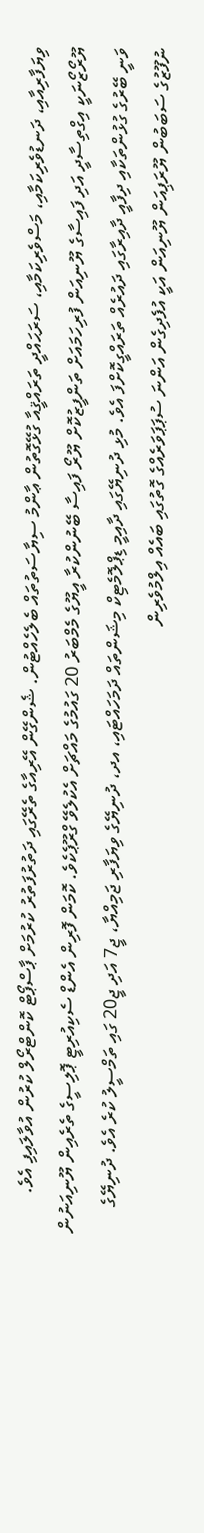ވިޔަފާރިއާއި، ދަނޑުވެރިކަމާއި، މަސްވެރިކަމާއި، ސަރަޙައްދީ ތަރައްޤީއާ ގުޅޭގޮތުން ޢާންމު ސިޔާސަތުތައް ބެލެހެއްޓުން. ޝެންގޭން އޭރިއާގެ ތެރޭގައި ދަތުރުފަތުރު ކުރުމަށް ޕާސްޕޯޓް ކޮންޓްރޯލް ކުރުން އުވާލައިފި އެވެ. ޔޫރޯޒޯނަކީ އިގްތިސާދީ އަދި ފައިސާގެ ޔޫނިއަން ފުރިހަމައަށް ތަންފީޒުކޮށް ޔޫރޯ ފައިސާ ބޭނުންކުރާ އީޔޫގެ މެމްބަރު 20 ގައުމުގެ މައްޗަށް އެކުލެވޭ ގްރޫޕެކެވެ. ކޮމަން ފޮރިން އެންޑް ސެކިއުރިޓީ ޕޮލިސީގެ ތެރެއިން ޔޫނިއަނުން ވަނީ ބޭރުގެ ގުޅުންތަކާއި ދިފާއީ ދާއިރާގައި ދައުރެއް ތަރައްގީކޮށްފަ އެވެ. މުޅި ދުނިޔޭގައި ދާއިމީ ޑިޕްލޮމެޓިކް މިޝަންތައް ދަމަހައްޓައި، އދ، ދުނިޔޭގެ ވިޔަފާރި ޖަމިއްޔާ، ޖީ7 އަދި ޖީ20 ގައި ތަމްސީލު ކުރެ އެވެ. ދުނިޔޭގެ ނުފޫޒުގެ ސަބަބުން ޔޫރަޕިއަން ޔޫނިއަން އަކީ އުފެދިގެން އަންނަ ސުޕަޕަވަރެއްގެ ގޮތުގައި ބައެއް އިލްމުވެރިން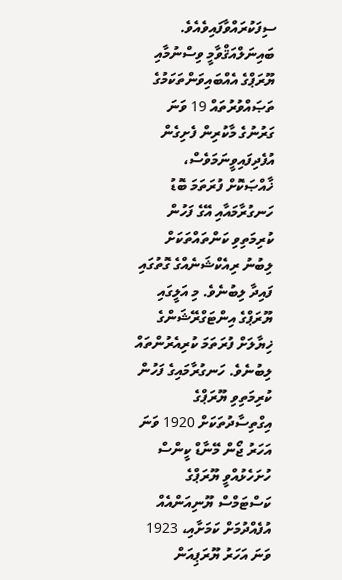ސިފަކުރައްވާފައިވެއެވެ.
ބައިނަލްއަޤްވާމީ ވިސްނުމާއި ޔޫރަޕްގެ އެއްބައިވަންތަކަމުގެ ތަޞައްވުރުތައް 19 ވަނަ ގަރުނުގެ މާކުރިން ފެށިގެން އުފެދިފައިވީނަމަވެސް، ޚާއްޞަކޮށް ފުރަތަމަ ބޮޑު ހަނގުރާމައާއި އޭގެ ފަހުން ކުރިމަތިވި ކަންތައްތަކަށް ލިބުނު ރިއެކްޝަނެއްގެ ގޮތުގައި ފައިދާ ލިބުނެވެ. މި އަލީގައި ޔޫރަޕްގެ އިންޓަގްރޭޝަންގެ ޚިޔާލަށް ފުރަތަމަ ކުރިއެރުންތައް ލިބުނެވެ. ހަނގުރާމައިގެ ފަހުން ކުރިމަތިވި ޔޫރަޕްގެ އިގްތިސާދުތަކަށް 1920 ވަނަ އަހަރު ޖޯން މޭނާޑް ކީންސް ހުށަހެޅުއްވީ ޔޫރަޕްގެ ކަސްޓަމްސް ޔޫނިއަންއެއް އުފެއްދުމަށް ކަމަށާއި، 1923 ވަނަ އަހަރު ޔޫރަޕިއަން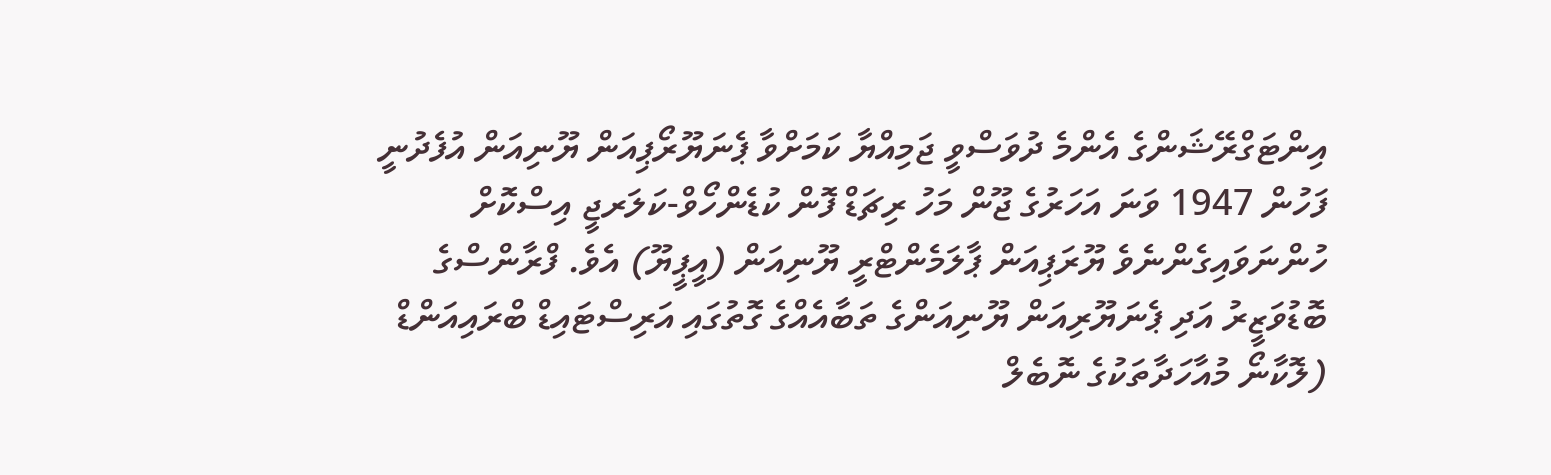އިންޓަގްރޭޝަންގެ އެންމެ ދުވަސްވީ ޖަމިއްޔާ ކަމަށްވާ ޕެނަޔޫރޯޕިއަން ޔޫނިއަން އުފެދުނީ ފަހުން 1947 ވަނަ އަހަރުގެ ޖޫން މަހު ރިޗަޑް ފޮން ކުޑެންހޯވް-ކަލަރޖީ އިސްކޮށް ހުންނަވައިގެންނެވެ ޔޫރަޕިއަން ޕާލަމެންޓްރީ ޔޫނިއަން (އީޕީޔޫ) އެވެ. ފްރާންސްގެ ބޮޑުވަޒީރު އަދި ޕެނަޔޫރިއަން ޔޫނިއަންގެ ތަބާއެއްގެ ގޮތުގައި އަރިސްޓައިޑް ބްރައިއަންޑް (ލޮކާނޯ މުއާހަދާތަކުގެ ނޮބެލް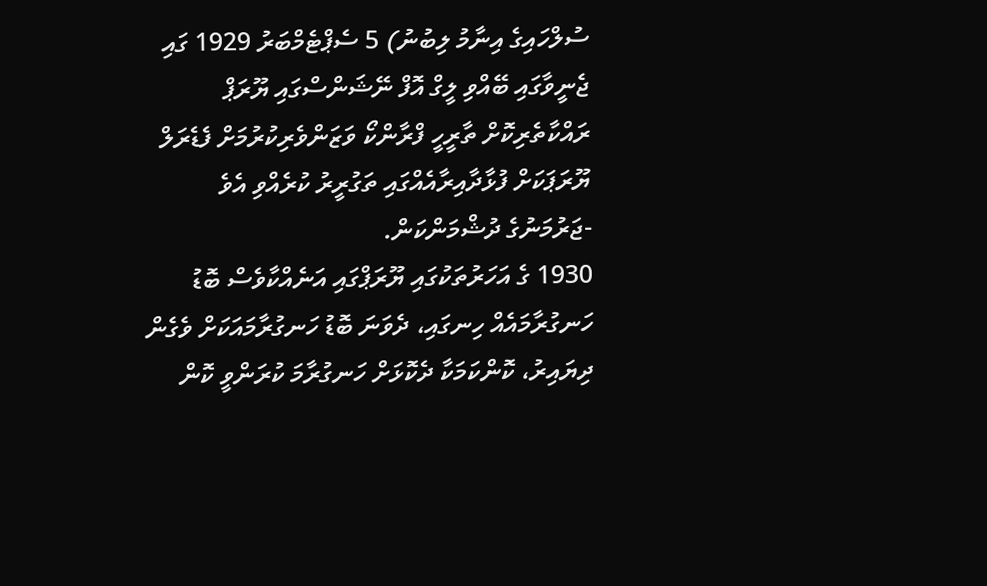ސުލްހައިގެ އިނާމު ލިބުނު) 5 ސެޕްޓެމްބަރު 1929 ގައި ޖެނީވާގައި ބޭއްވި ލީގް އޮފް ނޭޝަންސްގައި ޔޫރަޕް ރައްކާތެރިކޮށް ތާރީހީ ފްރާންކޯ ވަޒަންވެރިކުރުމަށް ފެޑެރަލް ޔޫރަޕަކަށް ފުޅާދާއިރާއެއްގައި ތަގުރީރު ކުރެއްވި އެވެ -ޖަރުމަނުގެ ދުޝްމަންކަން.
1930 ގެ އަހަރުތަކުގައި ޔޫރަޕްގައި އަނެއްކާވެސް ބޮޑު ހަނގުރާމައެއް ހިނގައި، ދެވަނަ ބޮޑު ހަނގުރާމައަކަށް ވެގެން ދިޔައިރު، ކޮންކަމަކާ ދެކޮޅަށް ހަނގުރާމަ ކުރަންވީ ކޮން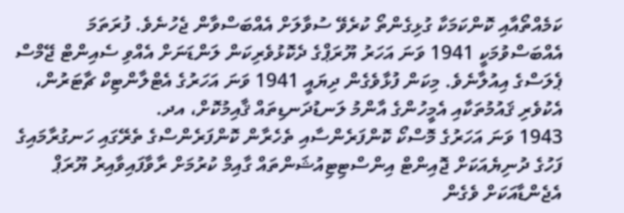ކަމެއްތޯއާއި ކޮންކަމަކާ ގުޅިގެންތޯ ކުރެވޭ ސުވާލަށް އެއްބަސްވާން ޖެހުނެވެ. ފުރަތަމަ އެއްބަސްވުމަކީ 1941 ވަނަ އަހަރު ޔޫރަޕްގެ ދެކޮޅުވެރިކަން ލަންޑަނަށް އެއްވި ސެއިންޓް ޖޭމްސް ޕެލަސްގެ އިއުލާނެވެ. މިކަން ފުޅާވެގެން ދިޔައީ 1941 ވަނަ އަހަރުގެ އެޓްލާންޓިކް ޗާޓަރުން، އެކުވެރި ޤައުމުތަކާއި އެމީހުންގެ އާންމު ލަނޑުދަނޑިތައް ޤާއިމުކޮށް، އދ.
1943 ވަނަ އަހަރުގެ މޮސްކޯ ކޮންފަރެންސާއި ތެހެރާން ކޮންފަރެންސްގެ ތެރޭގައި ހަނގުރާމައިގެ ފަހުގެ ދުނިޔެއަކަށް ޖޮއިންޓް އިންސްޓިޓިއުޝަންތައް ގާއިމް ކުރުމަށް ރާވާފައިވާއިރު ޔޫރަޕް އެޖެންޑާއަކަށް ވެގެން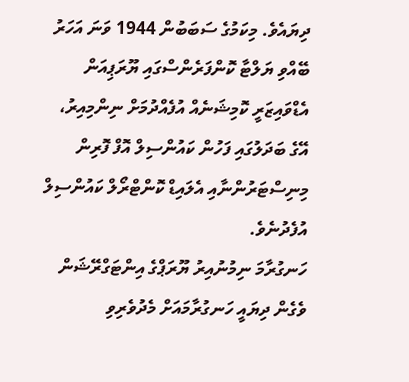ދިޔައެވެ. މިކަމުގެ ސަބަބުން 1944 ވަނަ އަހަރު ބޭއްވި ޔަލްޓާ ކޮންފަރެންސްގައި ޔޫރަޕިއަން އެޑްވައިޒަރީ ކޮމިޝަނެއް އުފެއްދުމަށް ނިންމިއިރު، އޭގެ ބަދަލުގައި ފަހުން ކައުންސިލް އޮފް ފޮރިން މިނިސްޓަރުންނާއި އެލައިޑް ކޮންޓްރޯލް ކައުންސިލް އުފެދުނެވެ.
ހަނގުރާމަ ނިމުނުއިރު ޔޫރަޕްގެ އިންޓަގްރޭޝަން ވެގެން ދިޔައީ ހަނގުރާމައަށް މެދުވެރިވި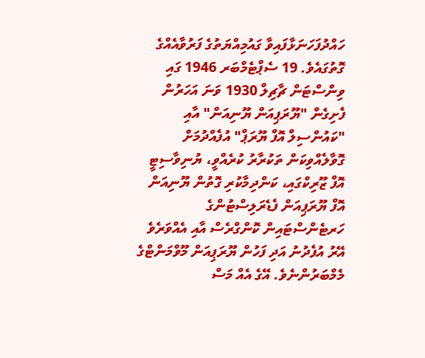ހައްދުފަހަނަޅާފައިވާ ގައުމިއްޔަތުގެ ފަރުވާއެއްގެ ގޮތުގައެވެ. 19 ސެޕްޓެމްބަރ 1946 ގައި ވިންސްޓަން ޗާޗިލް 1930 ވަނަ އަހަރުން ފެށިގެން "ޔޫރަޕިއަން ޔޫނިއަން" އާއި "ކައުންސިލް އޮފް ޔޫރަޕް" އުފެއްދުމަށް ގޮވާލެއްވިކަން ތަކުރާރު ކުރެއްވީ، ޔުނިވާސިޓީ އޮފް ޒޫރިކްގައި، ކަންދިމާކުރި ގޮތުން ޔޫނިއަން އޮފް ޔޫރަޕިއަން ފެޑެރަލިސްޓުންގެ ހަރޓެންސްޓައިން ކޮންގްރެސް އާއި އެއްވަރެވެ އޭރު އުފެދުނު އަދި ފަހުން ޔޫރަޕިއަން މޫވްމަންޓްގެ މެމްބަރުންނެވެ. އޭގެ އެއް މަސް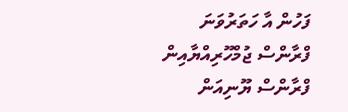ފަހުން އާ ހަތަރުވަނަ ފްރާންސް ޖުމްހޫރިއްޔާއިން ފްރާންސް ޔޫނިއަން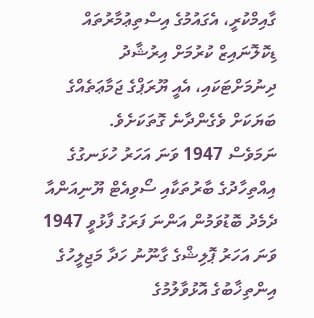ގާއިމްކުރީ، އެގައުމުގެ އިސްތިޢުމާރުތައް ޑިކޮލޮނައިޒް ކުރުމަށް އިރުޝާދު ދިނުމަށްޓަކައި، އެއީ ޔޫރަޕްގެ ޖަމާޢަތެއްގެ ބަޔަކަށް ވެގެންދާނެ ގޮތަކަށެވެ.
ނަމަވެސް 1947 ވަނަ އަހަރު ހުޅަނގުގެ އިއްތިހާދުގެ ބާރުތަކާއި ސޯވިއެޓް ޔޫނިއަންއާ ދެމެދު ބޮޑުވަމުން އަންނަ ފަރަގު ފާޅުވީ 1947 ވަނަ އަހަރު ޕޮލިޝްގެ ގާނޫނު ހަދާ މަޖިލީހުގެ އިންތިޚާބުގެ އޮޅުވާލުމުގެ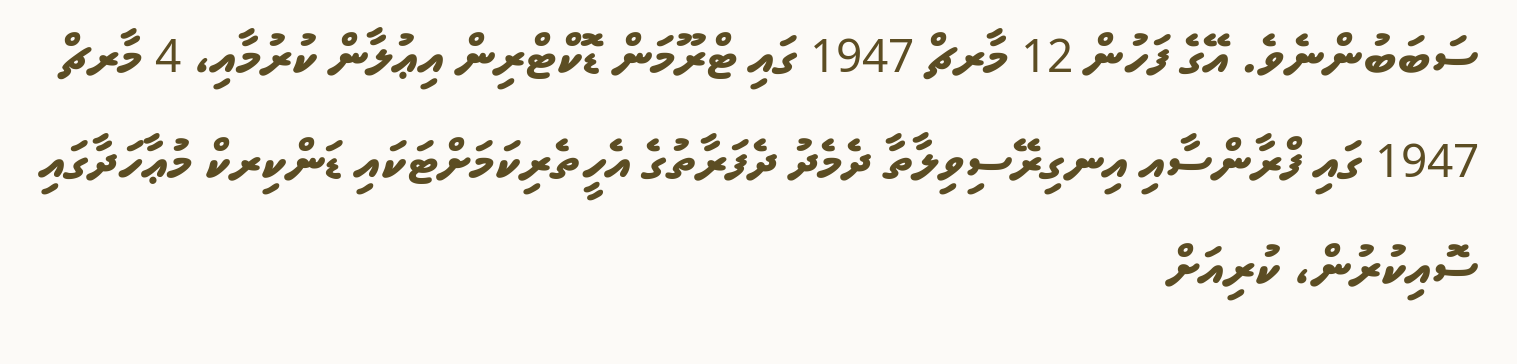ސަބަބުންނެވެ. އޭގެ ފަހުން 12 މާރޗް 1947 ގައި ޓްރޫމަން ޑޮކްޓްރިން އިޢުލާން ކުރުމާއި، 4 މާރޗް 1947 ގައި ފްރާންސާއި އިނގިރޭސިވިލާތާ ދެމެދު ދެފަރާތުގެ އެހީތެރިކަމަށްޓަކައި ޑަންކިރކް މުޢާހަދާގައި ސޮއިކުރުން، ކުރިއަށް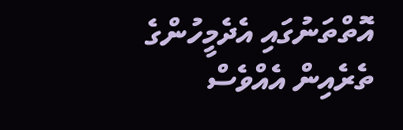އޮތްތަނުގައި އެދެމީހުންގެ ތެރެއިން އެއްވެސް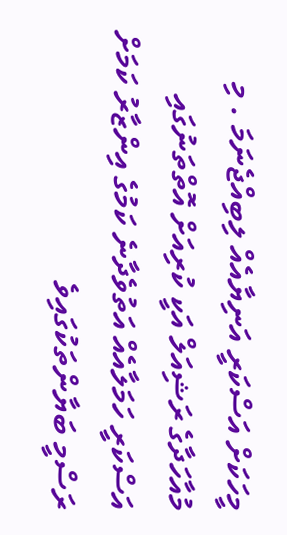މީހަކަށް އަސްކަރީ އަނިޔާއެއް ލިބިއްޖެނަމަ . މި މުއާހަދާގެ ރަޝިއަލް އަކީ ކުރިއަށް އޮތްތަނުގައި އަސްކަރީ ހަމަލާއެއް އަތުވެދާނެ ކަމުގެ އިންޒާރު ކަމަށް ރަސްމީ ބަޔާންތަކުގައިވެ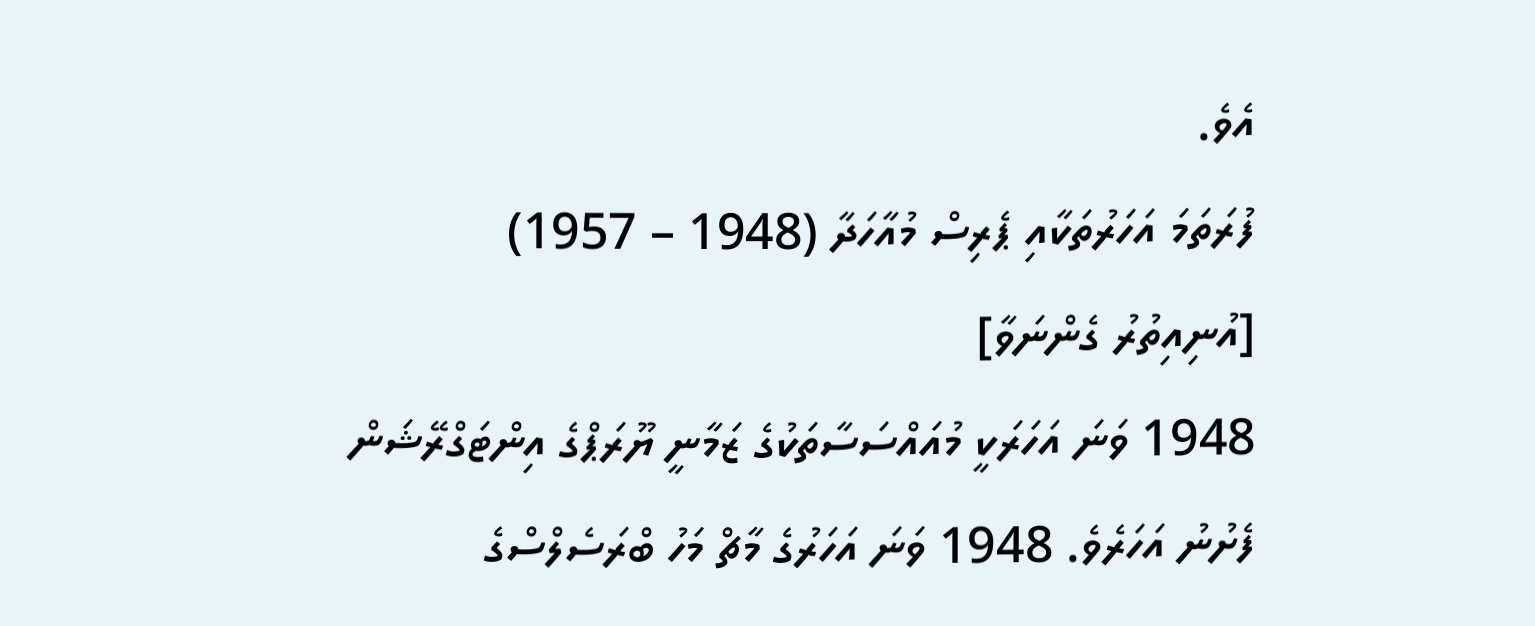އެވެ.
ފުރަތަމަ އަހަރުތަކާއި ޕެރިސް މުއާހަދާ (1948 – 1957)
[އުނިއިތުރު ގެންނަވާ]
1948 ވަނަ އަހަރަކީ މުއައްސަސާތަކުގެ ޒަމާނީ ޔޫރަޕްގެ އިންޓަގްރޭޝަން ފެށުނު އަހަރެވެ. 1948 ވަނަ އަހަރުގެ މާޗް މަހު ބްރަސެލްސްގެ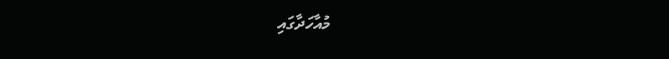މުއާހަދާގައި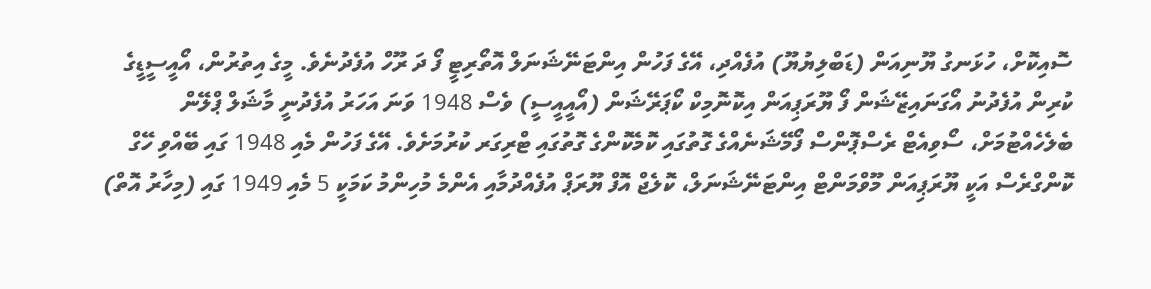ސޮއިކޮށް، ހުޅަނގު ޔޫނިއަން (ޑަބްލިޔުޔޫ) އުފެއްދި، އޭގެ ފަހުން އިންޓަނޭޝަނަލް އޮތޯރިޓީ ފޯ ދަ ރޫހް އުފެދުނެވެ. މީގެ އިތުރުން، އޯއީސީޑީގެ ކުރިން އުފެދުނު އޯގަނައިޒޭޝަން ފޯ ޔޫރަޕިއަން އިކޮނޮމިކް ކޯޕަރޭޝަން (އޯއީއީސީ) ވެސް 1948 ވަނަ އަހަރު އުފެދުނީ މާޝަލް ޕްލޭން ބެލެހެއްޓުމަށް، ސޯވިއެޓް ރެސްޕޮންސް ފޯމޭޝަނެއްގެ ގޮތުގައި ކޮމެކޮންގެ ގޮތުގައި ޓްރިގަރ ކުރުމަށެވެ. އޭގެ ފަހުން މެއި 1948 ގައި ބޭއްވި ހޭގް ކޮންގްރެސް އަކީ ޔޫރަޕިއަން މޫވްމަންޓް އިންޓަނޭޝަނަލް، ކޮލެޖް އޮފް ޔޫރަޕް އުފެއްދުމާއި އެންމެ މުހިންމު ކަމަކީ 5 މެއި 1949 ގައި (މިހާރު އޮތް)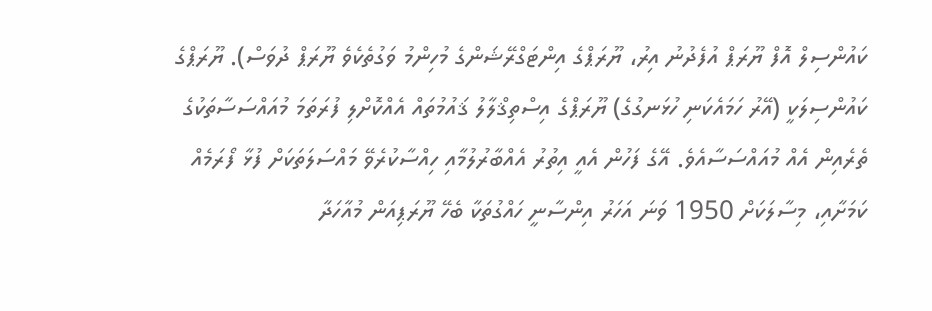ކައުންސިލް އޮފް ޔޫރަޕް އުފެދުނު އިރު، ޔޫރަޕްގެ އިންޓަގްރޭޝަންގެ މުހިންމު ވަގުތެކެވެ ޔޫރަޕް ދުވަސް). ޔޫރަޕްގެ ކައުންސިލަކީ (އޭރު ހަމައެކަނި ހުޅަނގުގެ) ޔޫރަޕްގެ އިސްތިޤްލާލު ޤައުމުތައް އެއްކޮށްލި ފުރަތަމަ މުއައްސަސާތަކުގެ ތެރެއިން އެއް މުއައްސަސާއެވެ. އޭގެ ފަހުން އެއީ އިތުރު އެއްބާރުލުމާއި ހިއްސާކުރެވޭ މައްސަލަތަކަށް ފުޅާ ފޯރަމެއް ކަމަށާއި، މިސާލަކަށް 1950 ވަނަ އަހަރު އިންސާނީ ހައްގުތަކާ ބެހޭ ޔޫރަޕިއަން މުއާހަދާ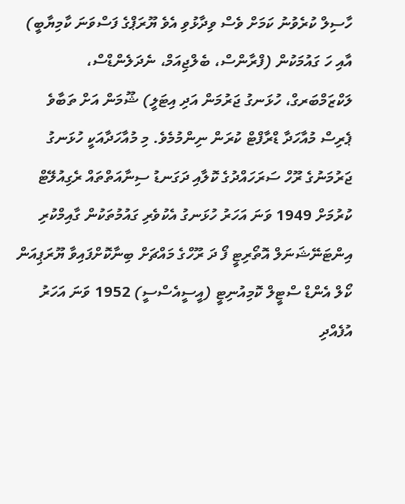ހާސިލް ކުރެވުނު ކަމަށް ވެސް ވިދާޅުވި އެވެ ޔޫރަޕްގެ ފަސްވަނަ ކާމިޔާބީ) އާއި ހަ ގައުމަކުން (ފްރާންސް، ބެލްޖިއަމް، ނެދަލެންޑްސް، ލަކްޒަމްބަރގް، ހުޅަނގު ޖަރުމަން އަދި އިޓަލީ) ޝޫމަން އަށް ތަބާވެ ޕެރިސް މުއާހަދާ ޑްރާފްޓް ކުރަން ނިންމުމެވެ. މި މުއާހަދާއަކީ ހުޅަނގު ޖަރުމަނުގެ ރޫހް ސަރަހައްދުގެ ކޮލާއި ދަގަނޑު ސިނާއަތްތައް ރެގިއުލޭޓް ކުރުމަށް 1949 ވަނަ އަހަރު ހުޅަނގު އެކުވެރި ގައުމުތަކުން ގާއިމްކުރި އިންޓަނޭޝަނަލް އޮތޯރިޓީ ފޯ ދަ ރޫހްގެ މައްޗަށް ބިނާކޮށްފައިވާ ޔޫރަޕިއަން ކޯލް އެންޑް ސްޓީލް ކޮމިއުނިޓީ (އީސީއެސްސީ) 1952 ވަނަ އަހަރު އުފެއްދި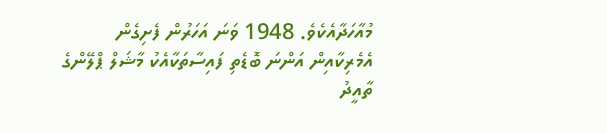މުއާހަދާއެކެވެ. 1948 ވަނަ އަހަރުން ފެށިގެން އެމެރިކާއިން އަންނަ ބޮޑެތި ފައިސާތަކާއެކު މާޝަލް ޕްލޭންގެ ތާއީދު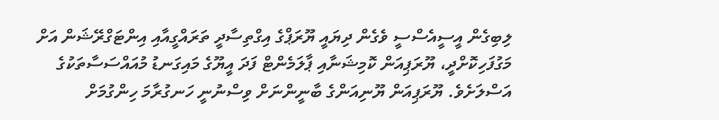ލިބިގެން އީސީއެސްސީ ވެގެން ދިޔައީ ޔޫރަޕްގެ އިގްތިސާދީ ތަރައްގީއާއި އިންޓަގްރޭޝަން އަށް މަގުފަހިކޮށްދީ، ޔޫރަޕިއަން ކޮމިޝަނާއި ޕާލަމެންޓް ފަދަ އީޔޫގެ މައިގަނޑު މުއައްސަސާތަކުގެ އަސްލަށެވެ. ޔޫރަޕިއަން ޔޫނިއަންގެ ބާނީންނަށް ވިސްނުނީ ހަނގުރާމަ ހިންގުމަށް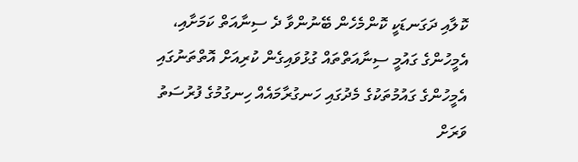ކޮލާއި ދަގަނޑަކީ ކޮންމެހެން ބޭނުންވާ ދެ ސިނާއަތް ކަމަށާއި، އެމީހުންގެ ގައުމީ ސިނާއަތްތައް ގުޅުވައިގެން ކުރިއަށް އޮތްތަނުގައި އެމީހުންގެ ގައުމުތަކުގެ މެދުގައި ހަނގުރާމައެއް ހިނގުމުގެ ފުރުސަތު ވަރަށް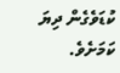ކުޑަވެގެން ދިޔަ ކަމަށެވެ.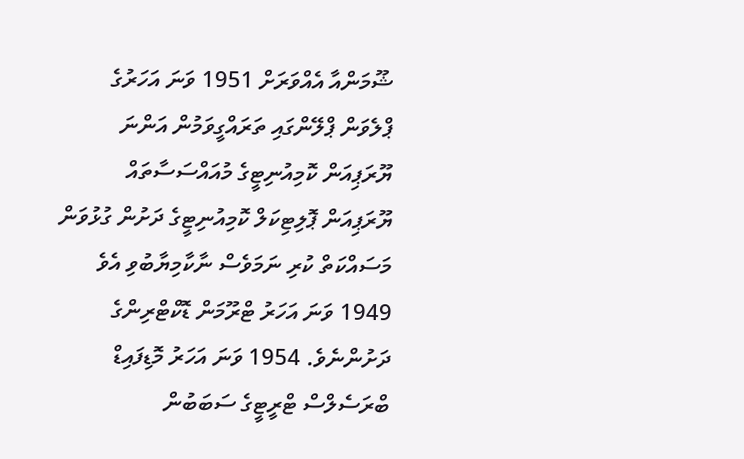ޝޫމަންއާ އެއްވަރަށް 1951 ވަނަ އަހަރުގެ ޕްލެވަން ޕްލޭންގައި ތަރައްގީވަމުން އަންނަ ޔޫރަޕިއަން ކޮމިއުނިޓީގެ މުއައްސަސާތައް ޔޫރަޕިއަން ޕޮލިޓިކަލް ކޮމިއުނިޓީގެ ދަށުން ގުޅުވަން މަސައްކަތް ކުރި ނަމަވެސް ނާކާމިޔާބުވި އެވެ 1949 ވަނަ އަހަރު ޓްރޫމަން ޑޮކްޓްރިންގެ ދަށުންނެވެ. 1954 ވަނަ އަހަރު މޮޑިފައިޑް ބްރަސެލްސް ޓްރީޓީގެ ސަބަބުން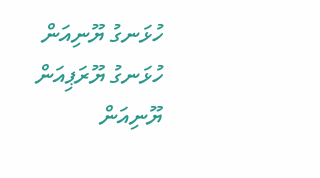ހުޅަނގު ޔޫނިއަން ހުޅަނގު ޔޫރަޕިއަން ޔޫނިއަން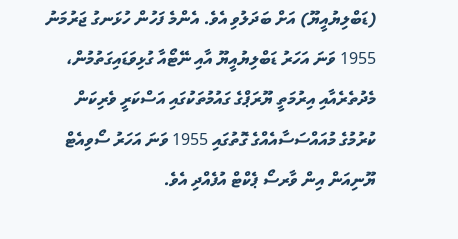(ޑަބްލިޔުއީޔޫ) އަށް ބަދަލުވި އެވެ. އެންމެ ފަހުން ހުޅަނގު ޖަރުމަނު 1955 ވަނަ އަހަރު ޑަބްލިޔުއީޔޫ އާއި ނޭޓޯއާ ގުޅިވަޑައިގަތުމުން، މެދުތެރެއާއި އިރުމަތީ ޔޫރަޕްގެ ގައުމުތަކުގައި އަސްކަރީ ވެރިކަން ކުރުމުގެ މުއައްސަސާއެއްގެ ގޮތުގައި 1955 ވަނަ އަހަރު ސޯވިއެޓް ޔޫނިއަން އިން ވާރސޯ ޕެކްޓް އުފެއްދި އެވެ.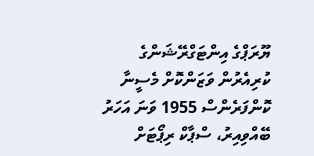ޔޫރަޕްގެ އިންޓަގްރޭޝަންގެ ކުރިއެރުން ވަޒަންކޮށް މެސީނާ ކޮންފަރެންސް 1955 ވަނަ އަހަރު ބޭއްވިއިރު، ސްޕާކް ރިޕޯޓަށް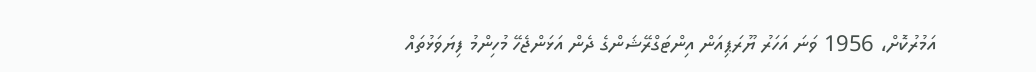އަމުރުކޮށް، 1956 ވަނަ އަހަރު ޔޫރަޕިއަން އިންޓަގްރޭޝަންގެ ދެން އަޅަންޖެހޭ މުހިންމު ފިޔަވަޅުތައް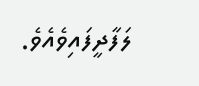ލަފާދީފައިވެއެވެ.